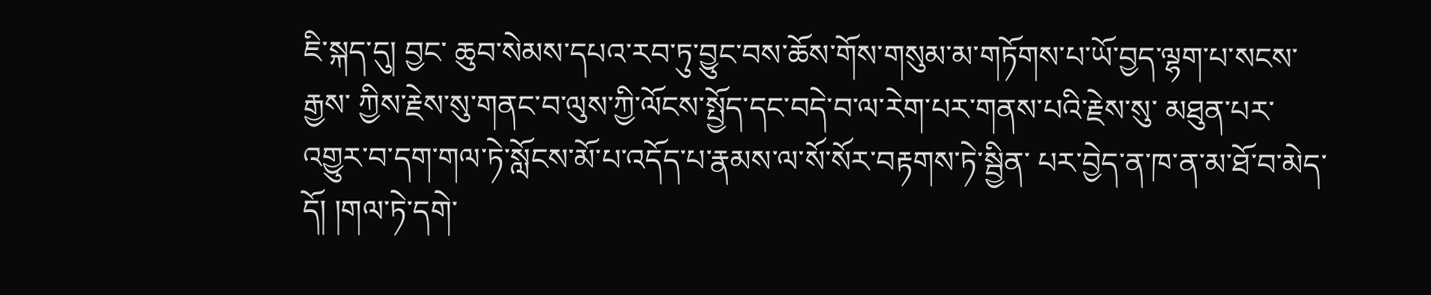ཇི་སྐད་དུ། བྱང་ ཆུབ་སེམས་དཔའ་རབ་ཏུ་བྱུང་བས་ཆོས་གོས་གསུམ་མ་གཏོགས་པ་ཡོ་བྱད་ལྷག་པ་སངས་རྒྱས་ ཀྱིས་རྗེས་སུ་གནང་བ་ལུས་ཀྱི་ལོངས་སྤྱོད་དང་བདེ་བ་ལ་རེག་པར་གནས་པའི་རྗེས་སུ་ མཐུན་པར་འགྱུར་བ་དག་གལ་ཏེ་སློངས་མོ་པ་འདོད་པ་རྣམས་ལ་སོ་སོར་བརྟགས་ཏེ་སྦྱིན་ པར་བྱེད་ན་ཁ་ན་མ་ཐོ་བ་མེད་དོ། །གལ་ཏེ་དགེ་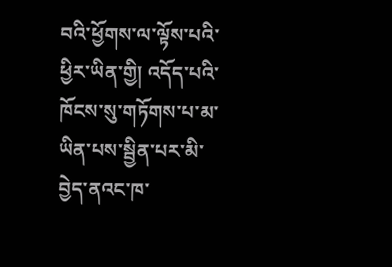བའི་ཕྱོགས་ལ་ལྟོས་པའི་ཕྱིར་ཡིན་གྱི། འདོད་པའི་ཁོངས་སུ་གཏོགས་པ་མ་ཡིན་པས་སྦྱིན་པར་མི་བྱེད་ནའང་ཁ་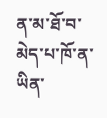ན་མ་ཐོ་བ་མེད་པ་ཁོ་ན་ཡིན་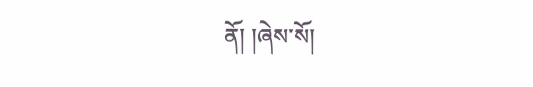ནོ། །ཞེས་སོ།